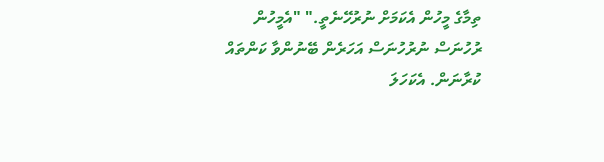ތިމާގެ މީހުން އެކަމަށް ނުރުހޭނެތީ." "އެމީހުން ރުހުނަސް ނުރުހުނަސް އަހަރެން ބޭނުންވާ ކަންތައް ކުރާނަން. އެކަހަލަ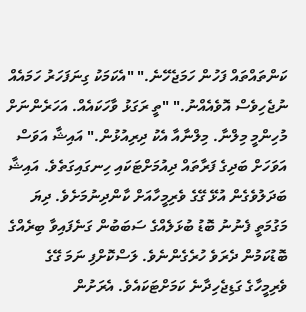ކަންތައްތައް ފަހުން ހަމަޖެހޭނެ." "އެކަމަކު ގިނަފަހަރު ހަމައެއް ނުޖެހިވެސް އޮވެއެއްނު." "ތީ ރަގަޅު ވާހަކައެއް. އަހަރެންނަށް މުހިންމީ މިލްނާ. މިލްނާއާ އެކު ދިރިއުޅުން." އައިޝާ އަވަސް އަވަހަށް ބަދިގެ ފަރާތައް ދިއުމަށްޓަކައި ހިނގައިގަތެވެ. އައިޝާ ބަދަލުވެގެން އުޅޭ ގޭގެ ވެރިމީހާއަށް ކާންދިނުމަށެވެ. ދިޔަ މަގުމަތީ ފެނުނު ބޮޑު ބުޅަލެއްގެ ސަބަބުން ގަނެފައިވާ ބިރެއްގެ ބޮޑުކަމުން ދެރަވެ ހުރެގެންނެވެ. ލަސްކޮށްފި ނަމަ ގޭގެ ވެރިމީހާގެ ގަޑިޖެހިދާނެ ކަމަށްޓަކައެވެ. އެރަށުން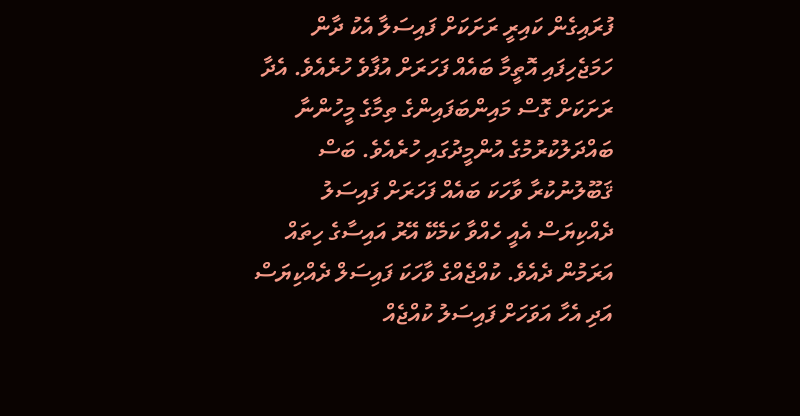ފުރައިގެން ކައިރީ ރަށަކަށް ފައިސަލާ އެކު ދާން ހަމަޖެހިފައި އޮތީމާ ބައެއް ފަހަރަށް އުފާވެ ހުރެއެވެ. އެދާ ރަށަކަށް ގޮސް މައިންބަފައިންގެ ތިމާގެ މީހުންނާ ބައްދަލުކުރުމުގެ އުންމީދުގައި ހުރެއެވެ. ބަސް ޤަބޫލުނުކުރާ ވާހަކަ ބައެއް ފަހަރަށް ފައިސަލު ދެއްކިޔަސް އެއީ ހެއްވާ ކަމެކޭ އޭރު އައިސާގެ ހިތައް އަރަމުން ދެއެވެ. ކުއްޖެއްގެ ވާހަކަ ފައިސަލް ދެއްކިޔަސް އަދި އެހާ އަވަހަށް ފައިސަލު ކުއްޖެއް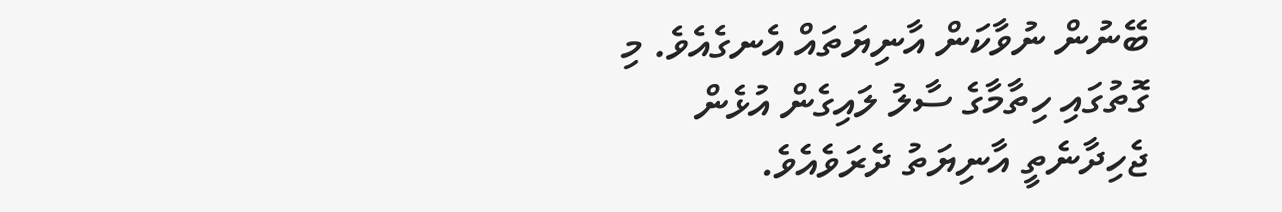ބޭނުން ނުވާކަން އާނިޔަތައް އެނގެއެވެ. މި ގޮތުގައި ހިތާމާގެ ސާލު ލައިގެން އުޅެން ޖެހިދާނެތީ އާނިޔަތު ދެރަވެއެވެ.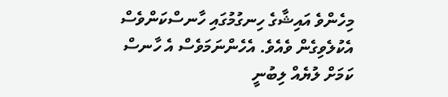މިހެންވެ އައިޝާގެ ހިނގުމުގައި ހާނސްކަންވެސް އެކުލެވިގެން ވެއެވެ. އެހެންނަމަވެސް އެ ހާނސް ކަމަށް ލުޔެއް ލިބުނީ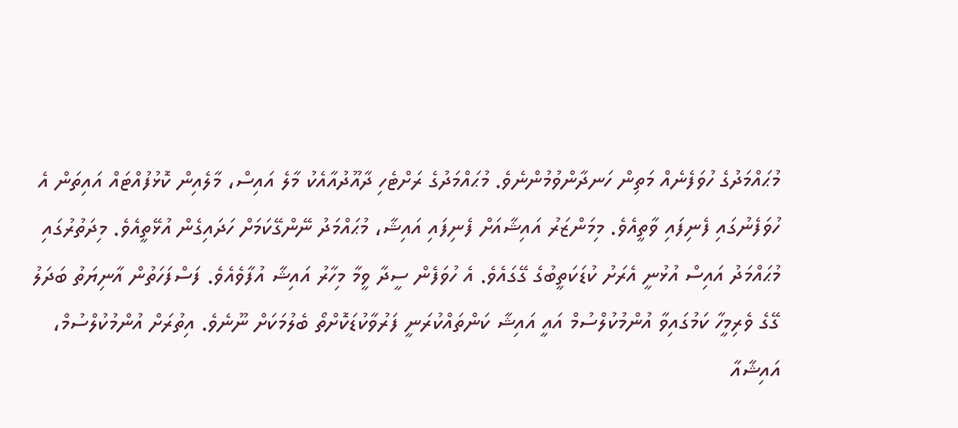މުޙައްމަދުގެ ހުވަފެނެއް މަތިން ހަނދާންވުމުންނެވެ. މުޙައްމަދުގެ ރަށްޓެހި ދާއޫދުއާއެކު މާލެ އައިސް، މާލެއިން ކޮޅުފުއްޓައް އައިތަން އެ ހުވަފެނުގައި ފެނިފައި ވާތީއެވެ. މިމަންޒަރު އައިޝާއަށް ފެނިފައި އައިޝާ، މުޙައްމަދު ނޭންގޭކަމަށް ހަދައިގެން އުޅޭތީއެވެ. މިދަތުރުގައި މުޙައްމަދު އައިސް އުޅުނީ އެރަށު ކުޑަކަތީބުގެ ގޭގައެވެ. އެ ހުވަފެން ސީދާ ވީމާ މިހާރު އައިޝާ އުފާވެއެވެ. ފަސްފަހަތުން އާނިޔަތު ބަދަލު ގޭގެ ވެރިމީހާ ކަމުގައިވާ އުންމުކުލްސުމް އައީ އައިޝާ ކަންތައްކުރަނީ ފަރުވާކުޑަކޮށްތޯ ބެލުމަކަށް ނޫނެވެ. އިތުރަށް އުންމުކުލްސުމް، އައިޝާއާ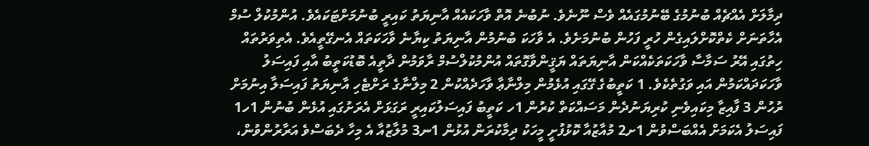ދިމާލަށް އެއްޗެއް ބުނުމުގެ ބޭނުމުގައެއް ވެސް ނޫނެވެ. ނުބުނެ އޮތް ވާހަކައެއް އާނިޔަތު ކައިރީ ބުނުމަށްޓަކައެވެ. އުންމުކުލް ސުމް އެހާތަނަށް ކެތްކޮށްލައިގެން ހުރީ ފަހުން ބުނުމަށެވެ. އެ ވާހަކަ ބުނުމުން އާނިޔަތު ކިޔާނެ ވާހަކަތައް އެނގޭތީއެވެ. އެތިވަރުތައް ހިތުގައި އޭރު ސަމާސާ ވާހަކަތަކެއްކަން އާނިޔަތައް ޔަޤީންވާގޮތައް އުންމުކުލްސުމް ރާވަމުން ދާތީއެ ބޮޑުކަތީބު އާއި ފައިސަލު ވާހަކަދައްކަމުން އައި ވަގުތެކެވެ. 1 ކަތީބުގެ ގޭގައި އުޅެމުން މިލްނާޢާ ވާހަދެއްކުން 2 މިލްނާގެ ރަށްޓެހި އާނިޔަތު ފައިސަލާ އިނުމަށް ރުހުން 3 ފާއިޒާ މިކައިވެނި ކުރިޔަނުދެން މަސައްކަތް ކުރުން 1ހ ކަތީބު ފައިސަލުކައިރީ ރަގަޅަށް އެރަށުގައި އުޅެން ބުނުން 1ހ1 ފައިސަލު އެކަމަށް އެއްބަސްވުން 1ށ2 މުއާޒުއާ ކޮޅުފުށީ މީހަކު ދިމާކުރަން އުޅުން 1ނ3 މުލާޒުއާ އެ މިހާ ދެބަސްވެ އަރާރުންވުން،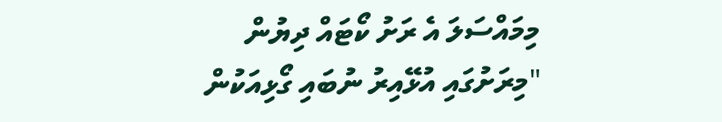މިމައްސަލަ އެ ރަށު ކޯޓައް ދިޔުން "މިރަށުގައި އުޅޭއިރު ނުބައި ގޯޅިއަކުން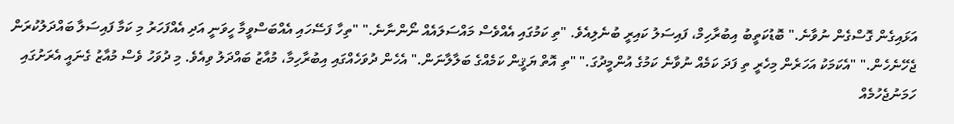އަޅައިގެން ގޮސްގެން ނުވާނެ." ބޮޑުކަތީބު އިބުރާހިމް، ފައިސަލު ކައިރީ ބުނެލިއެވެ. "ތި ކަމުގައި އެއްވެސް މައްސަލައެއް ނޯންނާނެ." "ތިހާ ފަސޭހައި އެއްބަސްވީމާ ހީވަނީ އަދި އެއްފަހަރު މި ކަމާ ފައިސަލާ ބައްދަލުކުރަން ޖެހޭނެހެން." "އެކަމަކު އަހަރެން މިހެރީ ތި ފަދަ ކަމެއް ނުވާނެ ކަމުގެ އުންމީދުގަ." "ތި އޮތް ޔަޤީން ކަމެއްގެ ބަލާލާނަން." އެހެން ދުވަހެއްގައި އިބުރާހިމާ، މުއާޒު ބައްދަލު ވިއެވެ. މި ދުވަހު ވެސް މުއާޒު ގެނައީ އެރަށުގައި ހަމަނުޖެހުމެއް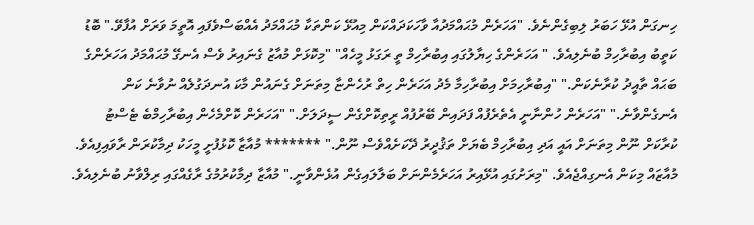ހިނގަން އުޅޭ ހަބަރު ލިބިގެންނެވެ. "އަހަރެން މުޙައްމަދުއާ ވާހަކަދައްކަން މިއުޅޭ ކަންތަކާ މުޙައްމަދު އެއްބަސްވެފައި އޮތީމަ ވަރަށް އުފާވޭ." ބޮޑު ކަތީބު އިބުރާހިމް ބުނެލިއެވެ. " އަހަރެންގެ ހިޔާލުގައި އިބުރާހިމް ތީ ރަގަޅު މީހެއް" "މިކޮޅަށް މުއާޒު ގެނައިރު ވެސް އެނގޭ މުޙައްމަދު އަހަރެންގެ ބަޙައް ތާއީދު ކުރާނެކަން." "އިބުރާހިމަށް އިބުރާހިމާ މެދު އަހަރެން ހިތް ރުހެންޏާ މިތަނަށް ގެނައުން މާކަ އުނދަގުލެއް ނުވާނެ ކަން އެނގެންވާނެ." "އަހަރެން ހުންނާނީ އެތެރެފުއް ފަދައިން ބޭރުފުއް ރީތިކޮށްގެން ސީދަލަށް." "އަހަރެން ކޮށްމެހެން އިބުރާހިމްބެ ޓެސްޓު ކުރާކަށް ނޫން މިތަނަށް އައީ އަދި އިބުރާހިމް ބެޔަށް ތަޤުދީރު ދޭކަށެއްވެސް ނޫން." ******* މުއާޒާ ކޮޅުފުށީ މީހަކު ދިމާކުރަން ރާވައިފިއެވެ. މުއާޒައް މިކަން އެނގިއްޖެއެވެ. "މިރަށުގައި އުޅޭއިރު އަހަރެމެންނަށް ބަލާލައިގެން އުޅެންވާނީ." މުއާޒާ ދިމާކުރުމުގެ ރާގެއްގައި ރިލްވާނު ބުނެލިއެވެ.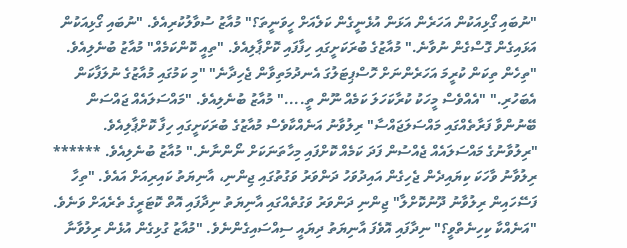"ނުބައި ގޯޅިއަކުން އަހަރެން އަޅަން އުޅެނީގެން ކަލެއަށް ހީވަނީތަ؟" މުއާޒު ސުވާލުކުރިއެވެ. "ނުބައި ގޯޅިއަކުން އަޅައިގެން ގޮސްގެން ނުވާނެ." މުއާޒުގެ ބުރަކަށީގައި ހިފާފައި ކޮށްޕާލިއެވެ. "ތިއީ ކޮންކަމެއް" މުއާޒު ބުނެލިއެވެ. "ތިހެން ތިކަން ކުރީމަ އަހަރެންނަށް ހޮސްޕިޓަލުގަ އެނދުމަތިވާން ޖެހިދާނެ" "މި ކަމުގައި މުއާޒުގެ ނުލަފާކަން އެބަހުރި." "އެއްވެސް މީހަކު ކުރާކަހަލަ ކަމެއް ނޫން ތީ...." މުއާޒު ބުނެލިއެވެ. "މައްސަލައެއް ޖައްސަން ބޭނުންވާ ފަރާތެއްގައި މައްސަލަޖައްސާ" ރިލުވާނު އަނެއްކާވެސް މުއާޒުގެ ބުރަކަށީގައި ހިފާ ކޮށްޕާލިއެވެ. "ރިލުވާނުގެ މައްސަލައެއް ޖެއްސުން ފަދަ ކަމެއް ކޮށްފައި މިހާތަނަކަށް ނޯންނާނެ." މުއާޒު ބުނެލިއެވެ. ****** ރިލުވާނު ވާހަކަ ކިޔައިދެން ޖެހިގެން އައިދުވަހު ދަންވަރު ވަގުތުގައި ޖިންނި، އާނިޔަތު ކައިރިއަށް އައެވެ. "ތިހާ ފަސޭހައިން ރިލުވާނު ދޫނުކޮށްލާ" ޖިންނި ދަންވަރު ވަގުތެއްގައި އާނިޔަތު ނިދާފައި އޮތް ކޮޓަރީގެ ތެރެއަށް ވަނެވެ. "އަނެއްކާ ކިހިނެތްވީ؟" ނިދާފައި އޮވެފަ އާނިޔަތު ދިޔައީ ސިއްސައިގެންނެވެ. "މުއާޒު ގުޅިގެން އުޅެން ރިލުވާނާ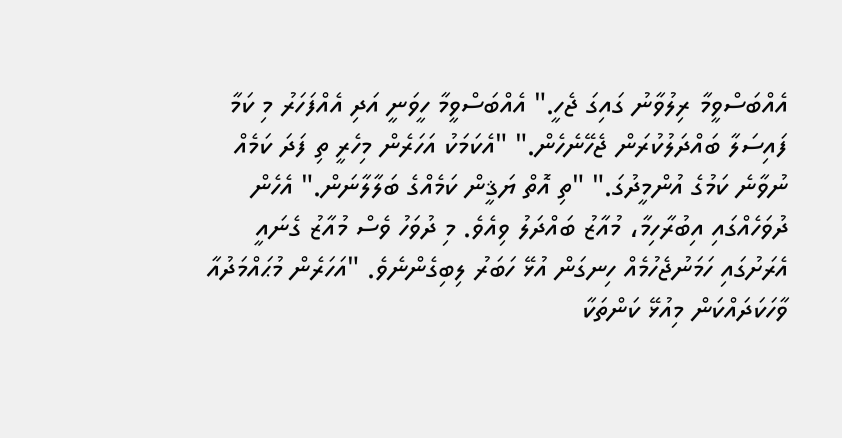އެއްބަސްވީމާ ރިލުވާނު ގައިގަ ޖެހީ." އެއްބަސްވީމާ ހީވަނީ އަދި އެއްފަހަރު މި ކަމާ ފައިސަލާ ބައްދަލުކުރަން ޖެހޭނެހެން." "އެކަމަކު އަހަރެން މިހެރީ ތި ފަދަ ކަމެއް ނުވާނެ ކަމުގެ އުންމީދުގަ." "ތި އޮތް ޔަޤީން ކަމެއްގެ ބަލާލާނަން." އެހެން ދުވަހެއްގައި އިބުރާހިމާ، މުއާޒު ބައްދަލު ވިއެވެ. މި ދުވަހު ވެސް މުއާޒު ގެނައީ އެރަށުގައި ހަމަނުޖެހުމެއް ހިނގަން އުޅޭ ހަބަރު ލިބިގެންނެވެ. "އަހަރެން މުޙައްމަދުއާ ވާހަކަދައްކަން މިއުޅޭ ކަންތަކާ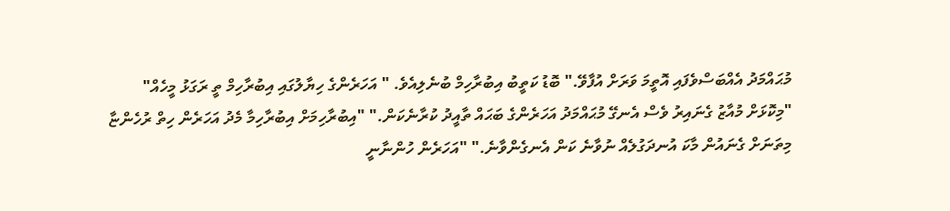މުޙައްމަދު އެއްބަސްވެފައި އޮތީމަ ވަރަށް އުފާވޭ." ބޮޑު ކަތީބު އިބުރާހިމް ބުނެލިއެވެ. " އަހަރެންގެ ހިޔާލުގައި އިބުރާހިމް ތީ ރަގަޅު މީހެއް" "މިކޮޅަށް މުއާޒު ގެނައިރު ވެސް އެނގޭ މުޙައްމަދު އަހަރެންގެ ބަޙައް ތާއީދު ކުރާނެކަން." "އިބުރާހިމަށް އިބުރާހިމާ މެދު އަހަރެން ހިތް ރުހެންޏާ މިތަނަށް ގެނައުން މާކަ އުނދަގުލެއް ނުވާނެ ކަން އެނގެންވާނެ." "އަހަރެން ހުންނާނީ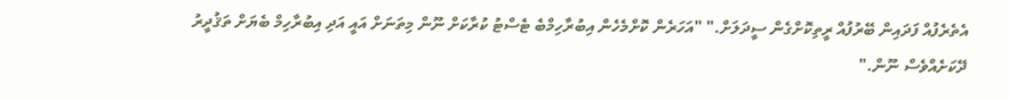އެތެރެފުއް ފަދައިން ބޭރުފުއް ރީތިކޮށްގެން ސީދަލަށް." "އަހަރެން ކޮށްމެހެން އިބުރާހިމްބެ ޓެސްޓު ކުރާކަށް ނޫން މިތަނަށް އައީ އަދި އިބުރާހިމް ބެޔަށް ތަޤުދީރު ދޭކަށެއްވެސް ނޫން."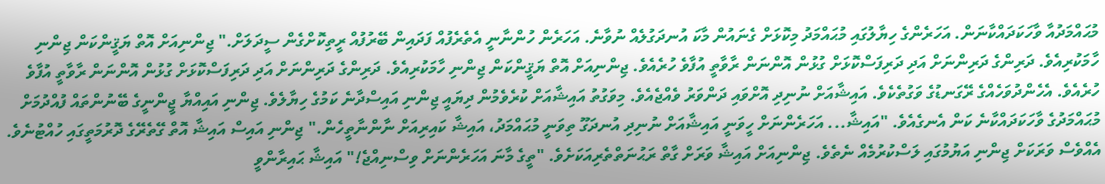މުޙައްމަދުއާ ވާހަކަދައްކާނަން. އަހަރެންގެ ހިޔާލުގައި މުޙައްމަދު މިކޮޅަށް ގެނައުން މާކަ އުނދަގުލެއް ނުވާނެ. އަހަރެން ހުންނާނީ އެތެރެފުއް ފަދައިން ބޭރުފުއް ރީތިކޮށްގެން ސީދަލަށް." ޖިންނިއަށް އޮތް ޔަޤީންކަން ޖިންނި ހާމަކުރިއެވެ. ދަރިންގެ ދަރިންނަށް އަދި ދަރިފަސްކޮޅަށް ގުޅުން އޮންނަން ރާވާތީ އުފާވެ ހުރެއެވެ. ޖިންނިއަށް އޮތް ޔަޤީންކަން ޖިންނި ހާމަކުރިއެވެ. ދަރިންގެ ދަރިންނަށް އަދި ދަރިފަސްކޮޅަށް ގުޅުން އޮންނަން ރާވާތީ އުފާވެ ހުރެއެވެ. އެހެންދުވަހެއްގެ ރޭގަނޑުގެ ވަގުތެކެވެ. އައިޝާއަށް ނުނިދި އޮށްވައި ދަންވަރު ވެއްޖެއެވެ. މިވަގުތު އައިޝާއަށް ކުރެވެމުން ދިޔައީ ޖިންނި އައިސްދާނެ ކަމުގެ ހިޔާލެވެ. ޖިންނި އައިއްޔާ ޖީންނީގެ ބޭނުންތައް ފުއްދުމަށް މުޙައްމަދުގެ ވާހަކަދައްކާނެ ކަން އެނގެއެވެ. "އައިޝާ... އަހަރެންނަށް ހީވަނީ އައިޝާއަށް ނުނިދި އުނދަގޫ ތިވަނީ މުޙައްމަދު، އައިޝާ ކައިރިއަށް ނާންނާތީހެން." ޖިންނި އައިސް އައިޝާ އޮތް ގޭތެރޭގެ ދޮރުމަތީގައި ހުއްޓުނެވެ. އެއްވެސް ވަރަކަށް ޖިންނި އަޔުމުގައި ލަސްކުރުމެއް ނެތެވެ. ޖިންނިއަށް އައިޝާ ވަރަށް ގާތް ރަޙުނަތްތެރިއަކަށެވެ. "ތީގެ މާނަ އަހަރެންނަށް ވިސްނިއްޖެ!" އައިޝާ ޙައިރާންވީ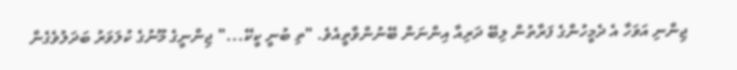ޖިންނި އަވަހާ އެ ދެމީހުންގެ ފަރާތުން ލިބޭ ދަރިއާ އިންނަން ބޭނުންވާތީއެވެ. "ތި ބުނީ ކީކޭ..." ޖިންނީގެ މޫނުގެ ކުލަވަރު ބަދަލުވެގެން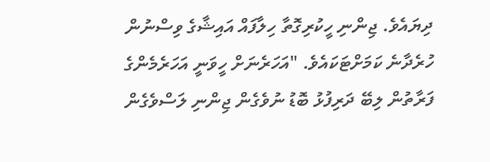ދިޔައެވެ. ޖިންނި ހީކުރިގޮތާ ހިލާފައް އައިޝާގެ ވިސްނުން ހުރެދާނެ ކަމަށްޓަކައެވެ. "އަހަރެނަށް ހީވަނީ އަހަރެމެންގެ ފަރާތުން ލިބޭ ދަރިފުޅު ބޮޑު ނުވެގެން ޖިންނި ލަސްވެގެން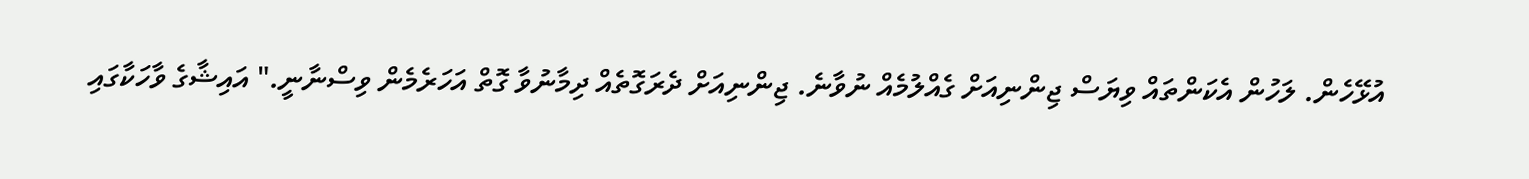އުޅޭހެން. ލަހުން އެކަންތައް ވިޔަސް ޖިންނިއަށް ގެއްލުމެއް ނުވާނެ. ޖިންނިއަށް ދެރަގޮތެއް ދިމާނުވާ ގޮތް އަހަރެމެން ވިސްނާނީ." އައިޝާގެ ވާހަކާގައި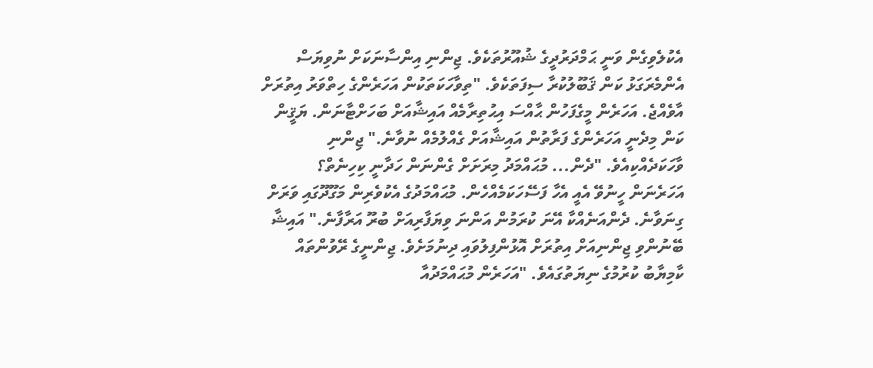އެކުލެވިގެން ވަނީ ޙަމްދަރުދީގެ ޝުއޫރުތަކެވެ. ޖިންނި އިންސާނަކަށް ނުވިޔަސް އެންމެރަގަޅު ކަން ޤަބޫލުކުރާ ސިފަތަކެވެ. "ތިވާހަކަތަކުން އަހަރެންގެ ހިތްވަރު އިތުރަށް އާވެއްޖެ. އަހަރެން މީގެފަހުން ޙާއްސަ އިޙުތިރާމެއް އައިޝާއަށް ބަހަށްޓާނަން. ޔަޤީން ކަން މިދެނީ އަހަރެންގެ ފަރާތުން އައިޝާއަށް ގެއްލުމެއް ނުވާނެ." ޖިންނި ވާހަކަދެއްކިއެވެ. "ދެން... މުޙައްމަދު މިރަށަށް ގެންނަން ހަދާނީ ކިހިނެތް؟ އަހަރެނަން ހީނުވޭ އެއީ އެހާ ފަސޭހަކަމެއްހެން. މުޙައްމަދުގެ އެކުވެރިން މަގޫދޫގައި ވަރަށް ގިނަވާނެ. ދެންއަނެއްކާ އޭނަ ކުރަމުން އަންނަ ވިޔަފާރިއަށް ބުރޫ އަރާފާނެ." އައިޝާ ބޭނުންވި ޖިންނިއަށް އިތުރަށް އޮޅުންފިލުވައި ދިނުމަށެވެ. ޖިންނީގެ ރޭވުންތައް ކާމިޔާބު ކުރުމުގެ ނިޔަތުގައެވެ. "އަހަރެން މުޙައްމަދުއާ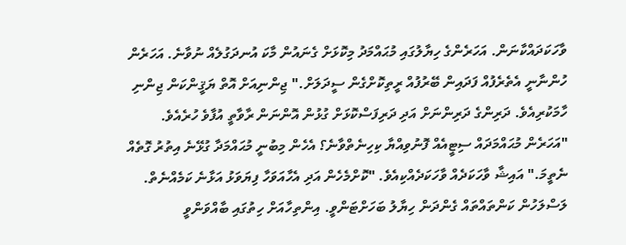ވާހަކަދައްކާނަން. އަހަރެންގެ ހިޔާލުގައި މުޙައްމަދު މިކޮޅަށް ގެނައުން މާކަ އުނދަގުލެއް ނުވާނެ. އަހަރެން ހުންނާނީ އެތެރެފުއް ފަދައިން ބޭރުފުއް ރީތިކޮށްގެން ސީދަލަށް." ޖިންނިއަށް އޮތް ޔަޤީންކަން ޖިންނި ހާމަކުރިއެވެ. ދަރިންގެ ދަރިންނަށް އަދި ދަރިފަސްކޮޅަށް ގުޅުން އޮންނަން ރާވާތީ އުފާވެ ހުރެއެވެ. "އަހަރެން މުޙައްމަދައް ސިޓީއެއް ފޮނުވިއްޔާ ކިހިނެތްވާނެ؟ އެހެން މިބުނީ މުޙައްމަދާ ގުޅޭނެ އިތުރު ގޮތެއް ނެތީމަ." އައިޝާ ވާހަކަދެއް ވާހަކަދެއްކިއެވެ. "ކޮށްމެހެން އަދި އެހާއަވަހާ ފިޔަވަޅު އަޅާނެ ކަމެއްނެތް. ލަސްލަހުން ކަންތައްތައް ގެންދަން ހިޔާލު ބަހަށްޓަންވީ. އިންތިހާއަށް ހިތުގައި ބާއްވަންވީ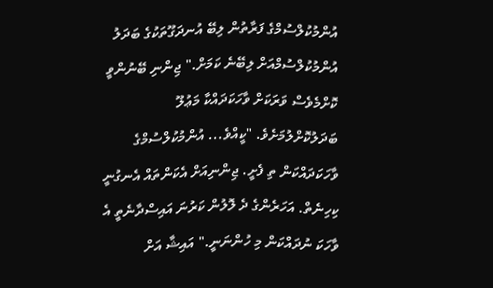އުންމުކުލްސުމްގެ ފަރާތުން ލިބޭ އުނދަގޫތަކުގެ ބަދަލު އުންމުކުލްސުމްއަށް ލިބޭނެ ކަމަށް." ޖިންނި ބޭނުންވީ ކޮށްމެވެސް ވަރަކަށް ވާހަކަދައްކާ މަޢުލޫ ބަދަލުކޮށްލުމަށެވެ. "ކީއްވެ... އުންމުކުލްސުމްގެ ވާހަކަދައްކަން ތި ފެށީ. ޖިންނިއަށް އެކަންތައް އެނގުނީ ކިހިނެތް. އަހަރެންގެ ދެ ލޮލުން ކަރުނަ އައިސްދާނެތީ އެ ވާހަކަ ނުދައްކަން މި ހުންނަނީ." އައިޝާ އަށް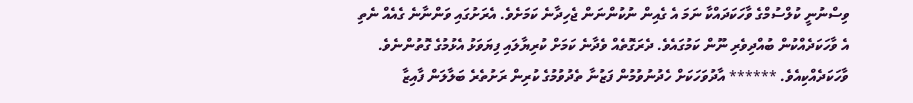ވިސްނުނީ ކުލްސުމްގެ ވާހަކަދައްކާ ނަމަ އެ ގެއިން ނުކުންނަން ޖެހިދާނެ ކަމަށެވެ. އެރަށުގައި ވަންނާނެ ގެއެއް ނެތި އެ ވާހަކަދެއްކުން ބުއްދިވެރި ނޫން ކަމުގައެވެ. ދެރަގޮތެއް ވެދާނެ ކަމަށް ކުރިޔާލައި ފިޔަވަޅު އެޅުމުގެ ގޮތުންނެވެ. ވާހަކަދެއްކިއެވެ. ****** އާދުވަހަކަށް ހެދުނުވުމުން ފަޒުނާ ތެދުވުމުގެ ކުރިން ރަށުތެރެ ބަލާލަން ފާއިޒާ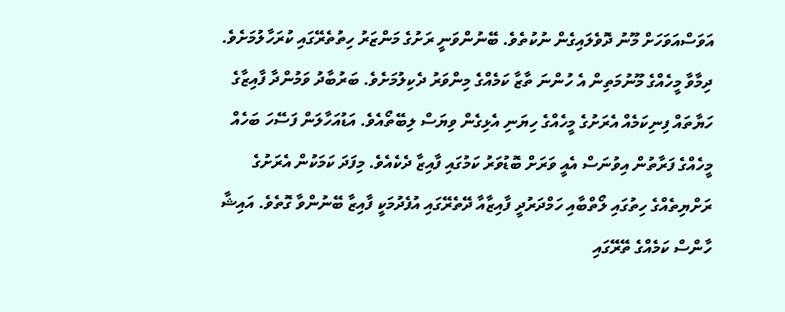އަވަސްއަވަހަށް މޫނު ދޮވެލައިގެން ނުކުތެވެ. ބޭނުންވަނީ ރަށުގެ މަންޒަރު ހިތުތެރޭގައި ކުރަހާލުމަށެވެ. ދިމާވާ މީހެއްގެ މޫނުމަތިން އެ ހުންނަ ތާޒާ ކަމެއްގެ މިންވަރު ދެކިލުމަށެވެ. ބަރުބާދު ވަމުންދާ ފާއިޒާގެ ހަޔާތައް ފިނިކަމެއް އެރަށުގެ މީހެއްގެ ހިޔަނި އެޅިގެން ވިޔަސް ލިބޭތޯއެވެ. އަޑުއަހާލަން ފަސޭހަ ބަހެއް މީހެއްގެ ފަރާތުން އިވުނަސް އެއީ ވަރަށް ބޮޑުވަރު ކަމުގައި ފާއިޒާ ދެކެއެވެ. މިފަދަ ކަމަކުން އެރަށުގެ ރަށްޔިތެއްގެ ހިތުގައި ލޯތްބާއި ހަމްދަރުދީ ފާއިޒާއާ ދޭތެރޭގައި އުފެދުމަކީ ފާއިޒާ ބޭނުންވާ ގޮތެވެ. އައިޝާ ހާންސް ކަމެއްގެ ތޭރޭގައި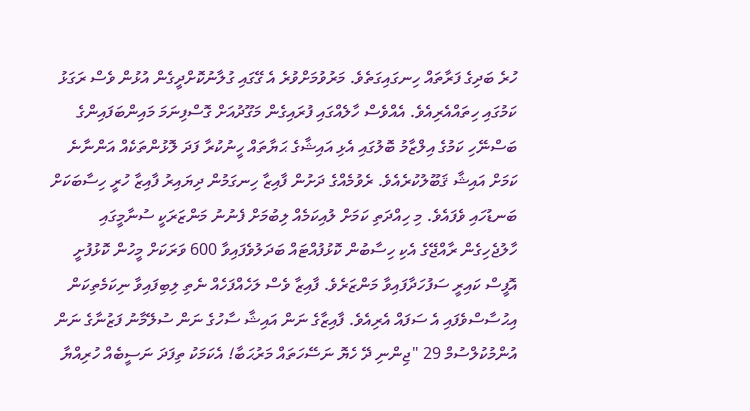ހުރެ ބަދިގެ ފަރާތައް ހިނގައިގަތެވެ. މަރުވުމަށްވުރެ އެ ގޭގައި ގުލާނުކޮށްދީގެން އުޅުން ވެސް ރަގަޅު ކަމުގައި ހިތައްއެރިއެވެ. އެއްވެސް ހާލެއްގައި ފުރައިގެން މަގޫދުއަށް ގޮސްފިނަމަ މައިންބަފައިންގެ ބަސްނޭހި ކަމުގެ އިލްޒާމު ބޮލުގައި އެޅި އައިޝާގެ ޙަޔާތައް ހީނުކުރާ ފަދަ ލޮޅުންތަކެއް އަންނާނެ ކަމަށް އައިޝާ ޤަބޫލުކުރެއެވެ. ރެވުމެއްގެ ދަށުން ފާއިޒާ ހިނގަމުން ދިޔައިރު ފާއިޒާ ހުރީ ހިސާބަކަށް ބަނޑުހައި ވެފައެވެ. މި ހިއްދަތި ކަމަށް ލުއިކަމެއް ލިބުމަށް ފެނުނު މަންޒަރަކީ ސުނާމީގައި ހާލުޖެހިގެން ރާއްޖޭގެ އެކި ހިސާބުން ކޮޅުފުއްޓައް ބަދަލުވެފައިވާ 600 ވަރަކަށް މީހުން ކޮޅުފުށީ އޮފީސް ކައިރީ ސަފުހަދާފައިވާ މަންޒަރެވެ. ފާއިޒާ ވެސް ލަހެއްފަހެއް ނެތި ލިބިފައިވާ ނިކަމެތިކަން އިޙުސާސްވެފައި އެ ސަފައް އެރިއެވެ. ފާއިޒާގެ ނަން އައިޝާ ސާހުގެ ނަން ސުލޭމާނު ފަޒުނާގެ ނަން އުންމުކުލްސުމް 29 "ޖިންނި ދޭ ހެޔޮ ނަސޭހަތައް މަރުޙަބާ! އެކަމަކު ތިފަދަ ނަސީބެއް ހުރިއްޔާ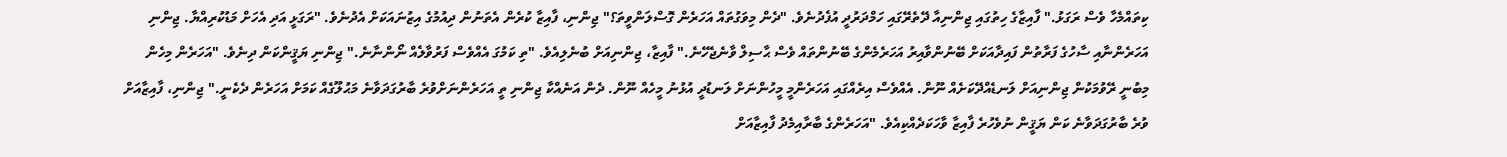ކިތައްމެހާ ވެސް ރަގަޅު." ފާއިޒާގެ ހިތުގައި ޖިންނިއާ ދޭތެރޭގައި ހަމްދަރުދީ އުފެދުނެވެ. "ދެން މިވަގުތައް އަހަރެން ގޮސްލަންވީތަ؟" ޖިންނި، ފާއިޒާ ކުރެން އެތަނުން ދިއުމުގެ އިޒުނައަކަށް އެދުނެވެ. "ރަގަޅީ އަދި އެހަށް މަޑުކުރިއްޔާ. ޖިންނި އަހަރެންނާއި ސާހުގެ ފަރާތުން ފައިދާއަކަށް ބޭނުންވާއިރު އަހަރެމެންގެ ބޭނުންތައް ވެސް ޙާސިލް ވާނެޖެހޭނެ." ފާއިޒާ، ޖިންނިއަށް ބުނެލިއެވެ. "ތި ކަމުގަ އެއްވެސް ފަރުވާލެއް ނޯންނާނެ." ޖިންނި ޔަޤީންކަން ދިނެވެ. "އަހަރެން މިހެން މިބުނީ ރޭވުމަކުން ޖިންނިއަށް ލަނޑެއްދޭކަށެއް ނޫން. އެއްވެސް އިރެއްގައި އަހަރެންމީ މީހުންނަށް ލަނޑުދީ އުޅުނު މީހެއް ނޫން. ދެން އަނެއްކާ ޖިންނި ތީ އަހަރެންނަށްވުރެ ބާރުގަދަވާނެ މަޙުލޫގެއް ކަމަށް އަހަރެން ދެކެނީ." ޖިންނި، ފާއިޒާއަށް ވުރެ ބާރުގަދަވާނެ ކަން ޔަޤީން ނުވެހުރެ ފާއިޒާ ވާހަކަދެއްކިއެވެ. "އަހަރެންގެ ބާރާއިމެދު ފާއިޒާއަށް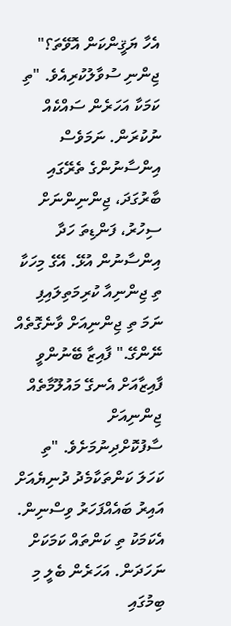އެހާ ޔަޤީންކަން އޮވޭތަ؟" ޖިންނި ސުވާލުކުރިއެވެ. "ތި ކަމަކާ އަހަރެން ސައްކެއް ނުކުރަން. ނަމަވެސް އިންސާނުންގެ ތެރޭގައި ބާރުގަދަ، ޖިންނިންނަށް ސިހުރު، ފަންޑިތަ ހަދާ އިންސާނުން އުޅޭ. އޭގެ މިހަކާ ތި ޖިންނިއާ ކުރިމަތިލައިފި ނަމަ ތި ޖިންނިއަށް ވާނެގޮތެއް ނޭންގޭ." ފާއިޒާ ބޭނުންވީ ފާއިޒާއަށް އެނގޭ މައުލޫމާތެއް ޖިންނިއަށް ސާފުކޮށްދިނުމަށެވެ. "ތި ކަހަލަ ކަންތަކާމެދު ދުނިޔެއަށް އައިރު ބައެއްފަހަރު ވިސްނިން. އެކަމަކު ތި ކަންތައް ކަމަކަށް ނަހަދަން. އަހަރެން ބެލީ މި ބިމުގައި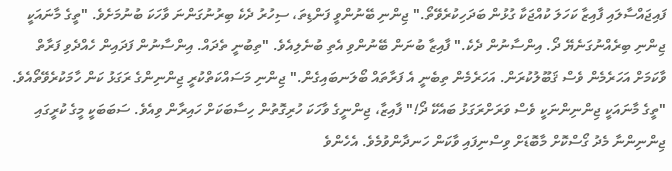ފައިޖައްސާލައި ފާއިޒާ ކަހަލަ ކުއްޖަކާ ގުޅުން ބަދަހިކުރެވޭތޯ." ޖިންނި ބޭނުންވީ ފަންޑިތަ، ސިހުރު ދެކެ ބިރުނުގަންނަ ވާހަކަ ބުނުމަށެވެ. "ތީގެ މާނައަކީ ޖިންނި ބިރެއްނުގަނެޔޭ ދޯ. އިންސާނުން ދެކެ." ފާއިޒާ ބުނަން ބޭނުންވި އެތި ބުނެލިއެވެ. "ތިބުނީ ތެދައް. އިންސާނުން ފަދައިން ހެއްދެވި ފަރާތް ވާކަމަށް އަހަރެމެން ވެސް ޤަބޫލުކުރަން. އަހަރެމެން ތިބެނީ އެ ފަރާތައް ބޯލަނބައިގެން." ޖިންނި މަސައްކަތްކުރީ ޖިންނިންގެ ރަގަޅު ކަން ހާމަކުރެވޭތޯއެވެ. "ތީގެ މާނައަކީ ޖިންނިންނަކީ ވެސް ވަރަށްރަގަޅު ބައެކޭ ދޯ!" ފާއިޒާ، ޖިންނީގެ ވާހަކަ ހުރިގޮތުން ހިސާބަކަށް ހައިރާން ވިއެވެ. ސަބަބަކީ މީގެ ކުރީގައި ޖިންނިންނާ މެދު ގޯސްކޮށް މާބޮޑަށް ވިސްނިފައި ވާކަން ހަނދާންވުމެވެ. އެހެންވެ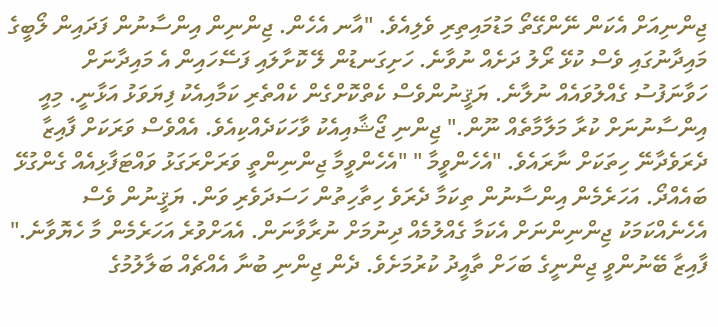ޖިންނިއަށް އެކަން ނޭންގޭތޯ މަޑުމައިތިރި ވެލިއެވެ. "އާނ އެހެން. ޖިންނިން އިންސާނުން ފަދައިން ލޯބީގެ މައިދާނުގައި ވެސް ކުޅޭ ރޯލު ދަށެއް ނުވާނެ. ހަށިގަނޑުން ލޭ ކޮށާލައި ފަސޭހައިން އެ މައިދާނަށް ހަވާނަފުސު ގެއްލުވައެއް ނުލާނެ. ޔަޤީނުންވެސް ކެތްކޮށްގެން ކެއްތެރި ކަމާއިއެކު ފިޔަވަޅު އަޅާނީ. މިއީ އިންސާނުނަށް ކުރާ މަލާމާތެއް ނޫން." ޖިންނި ޖޯޝާއިއެކު ވާހަކަދެއްކިއެވެ. އެއްވެސް ވަރަކަށް ފާއިޒާ ދެރަވެދާނޭ ހިތަކަށް ނާރައެވެ. "އެހެންވީމާ " "އެހެންވީމާ ޖިންނިންތީ ވަރަށްރަގަޅު ވައްޓަފާޅިއެއް ގެންގުޅޭ ބައެއްދޯ. އަހަރެމެން އިންސާނުން ތިކަމާ ދެރަވެ ހިތާހިތުން ހަސަދަވެރި ވަން. ޔަޤީނުން ވެސް އެހެނެއްކަމަކު ޖިންނިންނަށް އެކަމާ ގެއްލުމެއް ދިނުމަށް ނުރާވާނަން. އެއަށްވުރެ އަހަރެމެން މާ ހެޔޮވާނެ." ފާއިޒާ ބޭނުންވީ ޖިންނީގެ ބަހަށް ތާއީދު ކުރުމަށެވެ. ދެން ޖިންނި ބުނާ އެއްޗެއް ބަލާލުމުގެ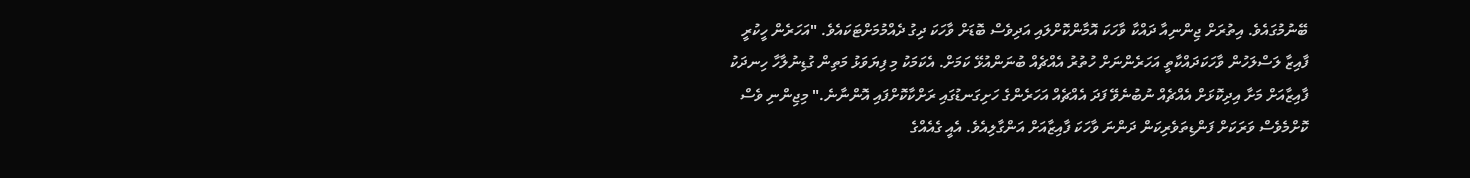ބޭނުމުގައެވެ. އިތުރަށް ޖިންނިއާ ދައްކާ ވާހަކަ އޮމާންކޮށްލައި އަދިވެސް ބޮޑަށް ވާހަކަ ދިގު ދެއްމުމަށްޓަކައެވެ. "އަހަރެން ހީކުރީ ފާއިޒާ ލަސްލަހުން ވާހަކަދައްކާތީ އަހަރެންނަށް ހުތުރު އެއްޗެއް ބުނަންއުޅޭ ކަމަށް. އެކަމަކު މި ފިޔަވަޅު މަތިން ގުޑިނުލާހާ ހިނދަކު ފާއިޒާއަށް މަށާ އިދިކޮޅަށް އެއްޗެއް ނުބުނެވޭ ފަދަ އެއްޗެއް އަހަރެންގެ ހަށިގަނޑުގައި ރަށްކާކޮށްފައި އޮންނާނެ." މިޖިންނި ވެސް ކޮށްމެވެސް ވަރަކަށް ފަންޑިތަވެރިކަން ދަންނަ ވާހަކަ ފާއިޒާއަށް އަންގާލިއެވެ. އެއީ ގެއެއްގެ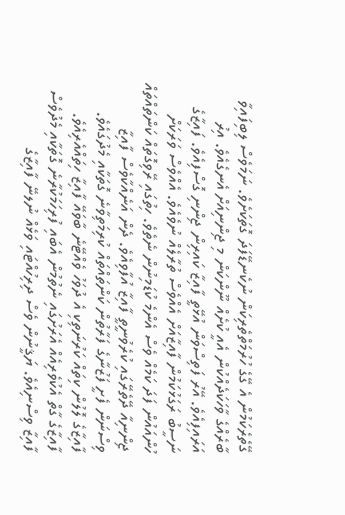ގޭތެރެކަމުން އެ ގޭގެ ހުރުމަތްތެރިކަން ނުކެނޑޭފަދަ ގޮތަކަށެވެ. ނަމަވެސް ލިބިފައިވާ ބާރެއްގެ ވާހަކަދެއްކުން އެއީ ކުށެއް ނޫންކަން މި ޖިންނިއަށް އެނގެއެވެ. އިރު އަރައިފިއެވެ. އޭރު ފަތިސްވަން އުޅޭތީ ފާއިޒާ ކައިރިން ޖިންނި ގޮސްފިއެވެ. ފައިޒާގެ ނަސީބު ރަގަޅުކަމުން ފާއިޒާއަށް އެއްވެސް ތުރާލެއް ނުވެއެވެ. އެއްވެސް ވަރަކަށް ހުންއައުން ފަދަ ކަމެއް ވެސް އެންމެ ކުޑަމިނުން ނެތެވެ. ހިތުގައި ރޭވިގޮތައް ކަންތައްތައް ޖިންނިއާ ދޭތެރޭގައި ކުރެވުނީތީ ފާއިޒާ އުފާވިއެވެ. ދެން އަނެއްކާވެސް ފާއިޒާ ވިސްނަން ފެށީ ފަޒުނާގެ ފަރާތުން ކަންތައްތައް ކުރިމަތިވާނެ ގޮތަކާއި މެދުގައެވެ. ފާއިޒާގެ ލޮލުން ކިތައް ކަރުނަތިކި އެ ދުވަހު ވެއްޓޭނެ ބާވައޭ ފާއިޒާ ހިތައްއެރިއެވެ. ފާއިޒާގެ ގާތް އެކުވެރިއެއް އެރަށުގައި ނެތުމުން އެބައި ފުރިހަމަކުރާނެ ގޮތަކާއި މެދުވެސް ފާއިޒާ ވިސްނިއެވެ. ޔަޤީނުން ވެސް ދިރިހުއްޓައި ވަޅެއް ނުލނޭ ފާއިޒާގެ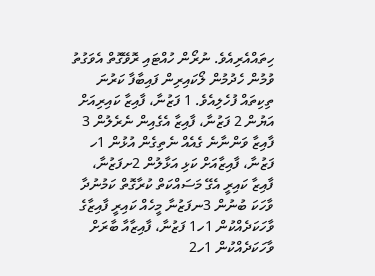ހިތައްއެރިއެވެ. ނުރޯން ހުއްޓައި ރޮވޭގޮތް އެވަގުތު ވުމުން ހެދުމުން ލޯކައިރިން ފައިބާފާ ކަރުނަ ތިކިތައް ފުހެލިއެވެ. 1 ފަޒުނާ، ފާއިޒާ ކައިރިއަށް އަޔުން 2 ފަޒުނާ، ފާއިޒާ އެގެއިން ނެރެލުން 3 ފާއިޒާ ވަންނާނެ ގެއެއް ނެތިގެން އުޅުން 1ހ ފަޒުނާ، ފާއިޒާއަށް ކަޅި އަޅާލުން 2ށފަޒުނާ، ފާއިޒާ ކައިރީ އެގޭ މަސައްކަތް ކުރާގޮތް ކަމުނުދާ ވާހަކަ ބުނުން 3ނފަޒުނާ މީހެއް ކައިރީ ފާއިޒާގެ ވާހަކަދެއްކުން 1ހ1 ފަޒުނާ، ފާއިޒާއާ ބާރަށް ވާހަކަދެއްކުން 1ހ2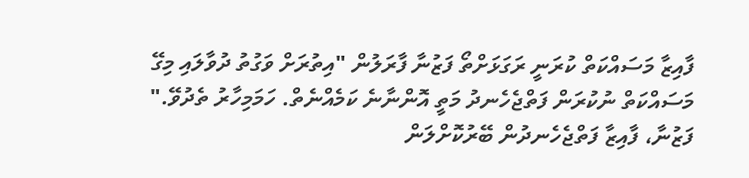ފާއިޒާ މަސައްކަތް ކުރަނީ ރަގަޅަށްތޯ ފަޒުނާ ފާރަލުން "އިތުރަށް ވަގުތު ދުވާލައި މިގޭ މަސައްކަތް ނުކުރަން ފަތްޖެހެނދު މަތީ އޮންނާނެ ކަމެއްނެތް. ހަމަމިހާރު ތެދުވޭ." ފަޒުނާ، ފާއިޒާ ފަތްޖެހެނދުން ބޭރުކޮށްލަން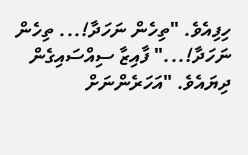ހިފިއެވެ. "ތިހެން ނަހަދާ!... ތިހެން ނަހަދާ!..." ފާއިޒާ ސިއްސައިގެން ދިޔައެވެ. "އަހަރެންނަށް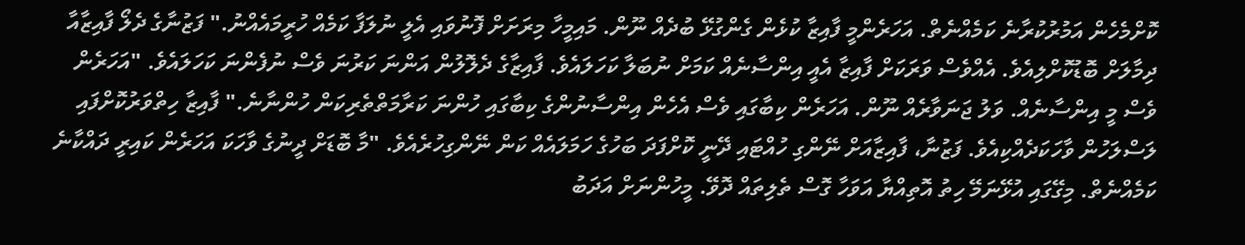ކޮށްމެހެން އަމުރުކުރާނެ ކަމެއްނެތް. އަހަރެންމީ ފާއިޒާ ކުޅެން ގެންގުޅޭ ބުދެއް ނޫން. މައިމީހާ މިރަށަށް ފޮނުވައި އެލީ ނުލަފާ ކަމެއް ހުރީމައެއްނު." ފަޒުނާގެ ދެލޯ ފާއިޒާއާ ދިމާލަށް ބޮޑުކޮށްލިއެވެ. އެއްވެސް ވަރަކަށް ފާއިޒާ އެއީ އިންސާނެއް ކަމަށް ނުބަލާ ކަހަލައެވެ. ފާއިޒާގެ ދެލޮލުން އަންނަ ކަރުނަ ވެސް ނުފެންނަ ކަހަލައެވެ. "އަހަރެން ވެސް މީ އިންސާނެއް. ވަލު ޖަނަވާރެއް ނޫން. އަހަރެން ކިބާގައި ވެސް އެހެން އިންސާނުންގެ ކިބާގައި ހުންނަ ކަރާމަތްތެރިކަން ހުންނާނެ." ފާއިޒާ ހިތްވަރުކޮށްފައި ލަސްލަހުން ވާހަކަދެއްކިއެވެ. ފަޒުނާ، ފާއިޒާއަށް ނޭންގި ހުއްޓައި ދޭނީ ކޮށްފަދަ ބަހުގެ ހަމަލައެއް ކަން ނޭންގިހުރެއެވެ. "މާ ބޮޑަށް ދީނުގެ ވާހަކަ އަހަރެން ކައިރީ ދައްކާނެ ކަމެއްނެތް. މިގޭގައި އުޅޭނަމޭ ހިތު އޮތިއްޔާ އަވަހާ ގޮސް ތެލިތައް ދޮވޭ. މީހުންނަށް އަދަބު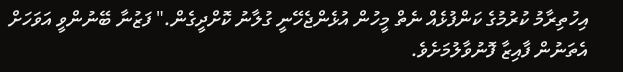އިހުތިރާމު ކުރުމުގެ ކަންފުޅެއް ނެތް މީހުން އުޅެންޖެހޭނީ ގުލާނު ކޮށްދީގެން." ފަޒުނާ ބޭނުންވީ އަވަހަށް އެތަނުން ފާއިޒާ ފޮނުވާލުމަށެވެ.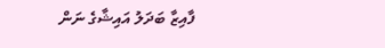ފާއިޒާ ބަދަލު އައިޝާގެ ނަން